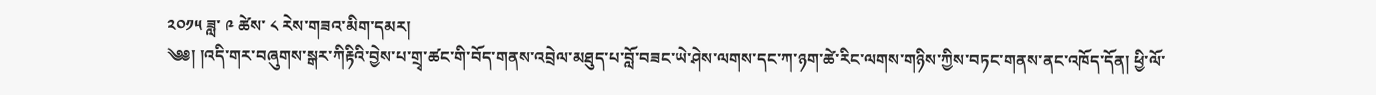༢༠༡༥ ཟླ་ ༩ ཚེས་ ༨ རེས་གཟའ་མིག་དམར།
༄༅། །འདི་གར་བཞུགས་སྒར་ཀིརྟིའི་བྱེས་པ་གྲྭ་ཚང་གི་བོད་གནས་འབྲེལ་མཐུད་པ་བློ་བཟང་ཡེ་ཤེས་ལགས་དང་ཀ་ཉག་ཚེ་རིང་ལགས་གཉིས་ཀྱིས་བཏང་གནས་ནང་འཁོད་དོན། ཕྱི་ལོ་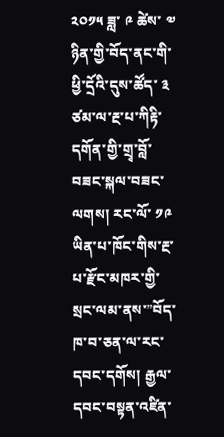༢༠༡༥ ཟླ་ ༩ ཚེས་ ༧ ཉིན་གྱི་བོད་ནང་གི་ཕྱི་དྲོའི་དུས་ཚོད་ ༣ ཙམ་ལ་རྔ་པ་ཀིརྟི་དགོན་གྱི་གྲྭ་བློ་བཟང་སྐལ་བཟང་ལགས། རང་ལོ་ ༡༩ ཡིན་པ་ཁོང་གིས་རྔ་པ་རྫོང་མཁར་གྱི་སྲང་ལམ་ནས་”བོད་ཁ་བ་ཅན་ལ་རང་དབང་དགོས། རྒྱལ་དབང་བསྟན་འཛིན་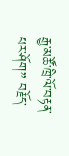རྒྱ་མཚོ་ཁྲི་ལོ་བརྟན་པར་ཤོག” བརྗོད་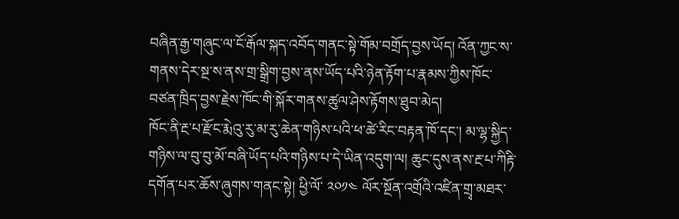བཞིན་རྒྱ་གཞུང་ལ་ངོ་རྒོལ་སྐད་འབོད་གནང་སྟེ་གོམ་བགྲོད་བྱས་ཡོད། འོན་ཀྱང་ས་གནས་དེར་སྔ་ས་ནས་གྲ་སྒྲིག་བྱས་ནས་ཡོད་པའི་ཉེན་རྟོག་པ་རྣམས་ཀྱིས་ཁོང་བཙན་ཁྲིད་བྱས་རྗེས་ཁོང་གི་སྐོར་གནས་ཚུལ་ཤེས་རྟོགས་ཐུབ་མེད།
ཁོང་ནི་རྔ་པ་རྫོང་རྨེའུ་རུ་མ་རུ་ཆེན་གཉིས་པའི་ཕ་ཚེ་རིང་བརྟན་ཁོ་དང་། མ་ལྷ་སྐྱིད་གཉིས་ལ་བུ་བུ་མོ་བཞི་ཡོད་པའི་གཉིས་པ་དེ་ཡིན་འདུག་ལ། ཆུང་དུས་ནས་རྔ་པ་ཀིརྟི་དགོན་པར་ཆོས་ཞུགས་གནང་སྟེ། ཕྱི་ལོ་ ༢༠༡༤ ལོར་སྔོན་འགྲོའི་འཛིན་གྲྭ་མཐར་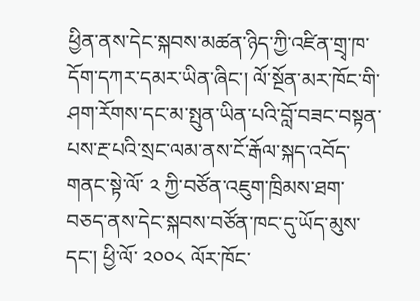ཕྱིན་ནས་དེང་སྐབས་མཚན་ཉིད་ཀྱི་འཛིན་གྲྭ་ཁ་དོག་དཀར་དམར་ཡིན་ཞིང་། ལོ་སྔོན་མར་ཁོང་གི་ཤག་རོགས་དང་མ་སྤུན་ཡིན་པའི་བློ་བཟང་བསྟན་པས་རྔ་པའི་སྲང་ལམ་ནས་ངོ་རྒོལ་སྐད་འབོད་གནང་སྟེ་ལོ་ ༢ ཀྱི་བཙོན་འཇུག་ཁྲིམས་ཐག་བཅད་ནས་དེང་སྐབས་བཙོན་ཁང་དུ་ཡོད་མུས་དང་། ཕྱི་ལོ་ ༢༠༠༨ ལོར་ཁོང་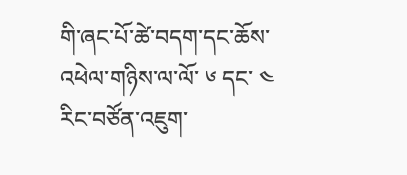གི་ཞང་པོ་ཚེ་བདག་དང་ཆོས་འཕེལ་གཉིས་ལ་ལོ་ ༦ དང་ ༤ རིང་བཙོན་འཇུག་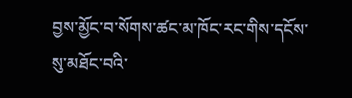བྱས་མྱོང་བ་སོགས་ཚང་མ་ཁོང་རང་གིས་དངོས་སུ་མཐོང་བའི་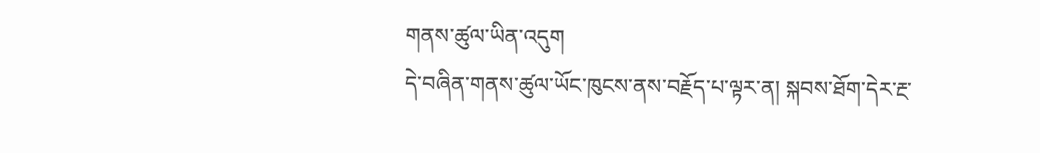གནས་ཚུལ་ཡིན་འདུག
དེ་བཞིན་གནས་ཚུལ་ཡོང་ཁུངས་ནས་བརྗོད་པ་ལྟར་ན། སྐབས་ཐོག་དེར་རྔ་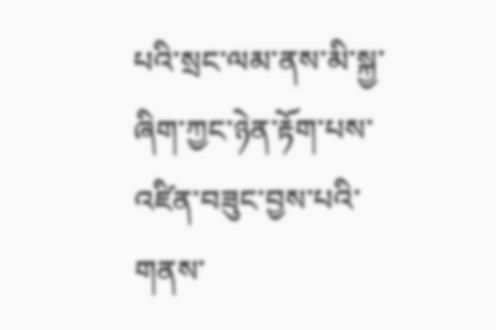པའི་སྲང་ལམ་ནས་མི་སྐྱ་ཞིག་ཀྱང་ཉེན་རྟོག་པས་འཛིན་བཟུང་བྱས་པའི་གནས་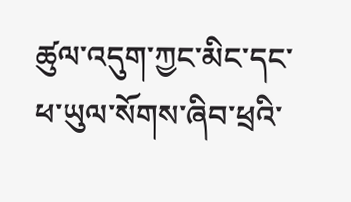ཚུལ་འདུག་ཀྱང་མིང་དང་ཕ་ཡུལ་སོགས་ཞིབ་ཕྲའི་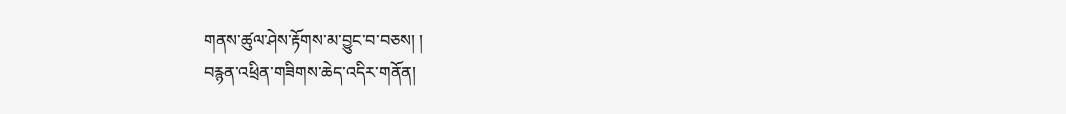གནས་ཚུལ་ཤེས་རྟོགས་མ་བྱུང་བ་བཅས། །
བརྙན་འཕྲིན་གཟིགས་ཆེད་འདིར་གནོན།